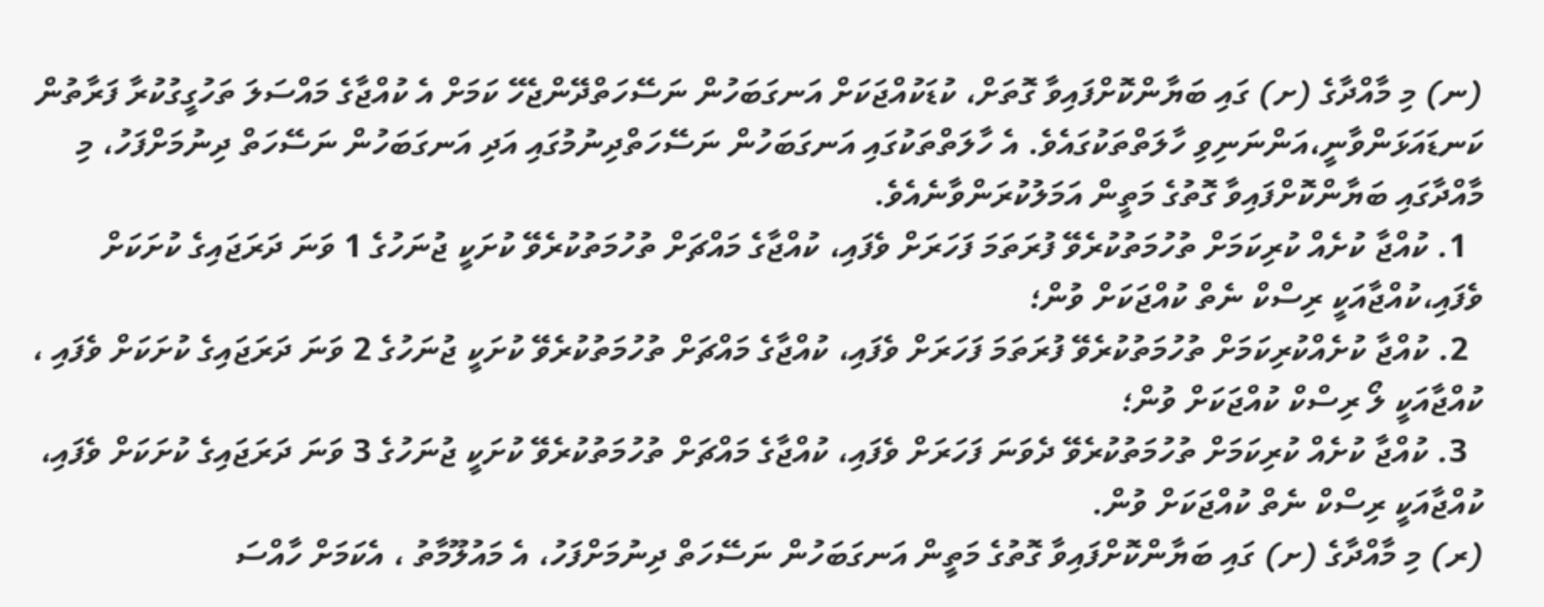(ނ) މި މާއްދާގެ (ށ) ގައި ބަޔާންކޮށްފައިވާ ގޮތަށް، ކުޑަކުއްޖަކަށް އަނގަބަހުން ނަސޭހަތްދޭންޖެހޭ ކަމަށް އެ ކުއްޖާގެ މައްސަލަ ތަހުގީގުކުރާ ފަރާތުން ކަނޑައަޅަންވާނީ،އަންނަނިވި ހާލަތްތަކުގައެވެ. އެ ހާލަތްތަކުގައި އަނގަބަހުން ނަސޭހަތްދިނުމުގައި އަދި އަނގަބަހުން ނަސޭހަތް ދިނުމަށްފަހު، މި މާއްދާގައި ބަޔާންކޮށްފައިވާ ގޮތުގެ މަތީން އަމަލުކުރަންވާނެއެވެ.
  1. ކުއްޖާ ކުށެއް ކުރިކަމަށް ތުހުމަތުކުރެވޭ ފުރަތަމަ ފަހަރަށް ވެފައި، ކުއްޖާގެ މައްޗަށް ތުހުމަތުކުރެވޭ ކުށަކީ ޖުނަހުގެ 1 ވަނަ ދަރަޖައިގެ ކުށަކަށް ވެފައި،ކުއްޖާއަކީ ރިސްކް ނެތް ކުއްޖަކަށް ވުން؛
  2. ކުއްޖާ ކުށެއްކުރިކަމަށް ތުހުމަތުކުރެވޭ ފުރަތަމަ ފަހަރަށް ވެފައި، ކުއްޖާގެ މައްޗަށް ތުހުމަތުކުރެވޭ ކުށަކީ ޖުނަހުގެ 2 ވަނަ ދަރަޖައިގެ ކުށަކަށް ވެފައި ، ކުއްޖާއަކީ ލޯ ރިސްކް ކުއްޖަކަށް ވުން؛
  3. ކުއްޖާ ކުށެއް ކުރިކަމަށް ތުހުމަތުކުރެވޭ ދެވަނަ ފަހަރަށް ވެފައި، ކުއްޖާގެ މައްޗަށް ތުހުމަތުކުރެވޭ ކުށަކީ ޖުނަހުގެ 3 ވަނަ ދަރަޖައިގެ ކުށަކަށް ވެފައި، ކުއްޖާއަކީ ރިސްކް ނެތް ކުއްޖަކަށް ވުން.
(ރ) މި މާއްދާގެ (ށ) ގައި ބަޔާންކޮށްފައިވާ ގޮތުގެ މަތީން އަނގަބަހުން ނަސޭހަތް ދިނުމަށްފަހު، އެ މައުލޫމާތު ، އެކަމަށް ހާއްސަ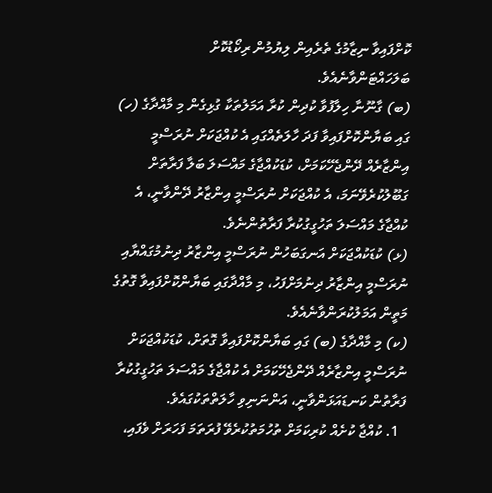ކޮށްފައިވާ ނިޒާމުގެ ތެރެއިން ލިޔުމުން ރިކޯޑުކޮށް ބަލަހައްޓަންވާނެއެވެ.
(ބ) ގާނޫނާ ހިލާފުވާ ކުދިން ކުރާ އަމަލުތަކާ ގުޅިގެން މި މާއްދާގެ (ހ) ގައި ބަޔާންކޮށްފައިވާ ފަދަ ހާލަތެއްގައި އެ ކުއްޖަކަށް ނުރަސްމީ އިންޒާރެއް ދޭންޖެހޭކަމަށް، ކުޑަކުއްޖާގެ މައްސަލަ ބަލާ ފަރާތަށް ގަބޫލުކުރެވޭނަމަ، އެ ކުއްޖަކަށް ނުރަސްމީ އިންޒާރު ދޭންވާނީ، އެ ކުއްޖާގެ މައްސަލަ ތަހުގީގުކުރާ ފަރާތުންނެވެ.
(ޅ) ކުޑަކުއްޖަކަށް އަނގަބަހުން ނުރަސްމީ އިންޒާރު ދިނުމުގައްޔާއި ނުރަސްމީ އިންޒާރު ދިނުމަށްފަހު، މި މާއްދާގައި ބަޔާންކޮށްފައިވާ ގޮތުގެ މަތީން އަމަލުކުރަންވާނެއެވެ.
(ކ) މި މާއްދާގެ (ބ) ގައި ބަޔާންކޮށްފައިވާ ގޮތަށް، ކުޑަކުއްޖަކަށް ނުރަސްމީ އިންޒާރެއް ދޭންޖެހޭކަމަށް އެ ކުއްޖާގެ މައްސަލަ ތަހުގީގުކުރާ ފަރާތުން ކަނޑައަޅަންވާނީ، އަންނަނިވި ހާލަތްތަކުގައެވެ.
  1. ކުއްޖާ ކުށެއް ކުރިކަމަށް ތުހުމަތުކުރެވޭ ފުރަތަމަ ފަހަރަށް ވެފައި،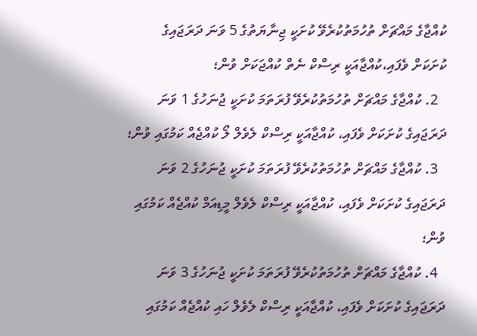ކުއްޖާގެ މައްޗަށް ތުހުމަތުކުރެވޭ ކުށަކީ ޖިނާޔަތުގެ 5 ވަނަ ދަރަޖައިގެ ކުށަކަށް ވެފައި،ކުއްޖާއަކީ ރިސްކް ނެތް ކުއްޖަކަށް ވުން؛
  2. ކުއްޖާގެ މައްޗަށް ތުހުމަތުކުރެވޭ ފުރަތަމަ ކުށަކީ ޖުނަހުގެ 1 ވަނަ ދަރަޖައިގެ ކުށަކަށް ވެފައި، ކުއްޖާއަކީ ރިސްކް ލެވެލް ލޯ ކުއްޖެއް ކަމުގައި ވުން؛
  3. ކުއްޖާގެ މައްޗަށް ތުހުމަތުކުރެވޭ ފުރަތަމަ ކުށަކީ ޖުނަހުގެ 2 ވަނަ ދަރަޖައިގެ ކުށަކަށް ވެފައި، ކުއްޖާއަކީ ރިސްކް ލެވެލް މީޑިއަމް ކުއްޖެއް ކަމުގައި ވުން؛
  4. ކުއްޖާގެ މައްޗަށް ތުހުމަތުކުރެވޭ ފުރަތަމަ ކުށަކީ ޖުނަހުގެ 3 ވަނަ ދަރަޖައިގެ ކުށަކަށް ވެފައި، ކުއްޖާއަކީ ރިސްކް ލެވެލް ހައި ކުއްޖެއް ކަމުގައި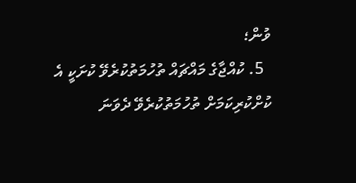ވުން؛
  5. ކުއްޖާގެ މައްޗައް ތުހުމަތުކުރެވޭ ކުށަކީ އެ ކުށްކުރިކަމަށް ތުހުމަތުކުރެވޭ ދެވަނަ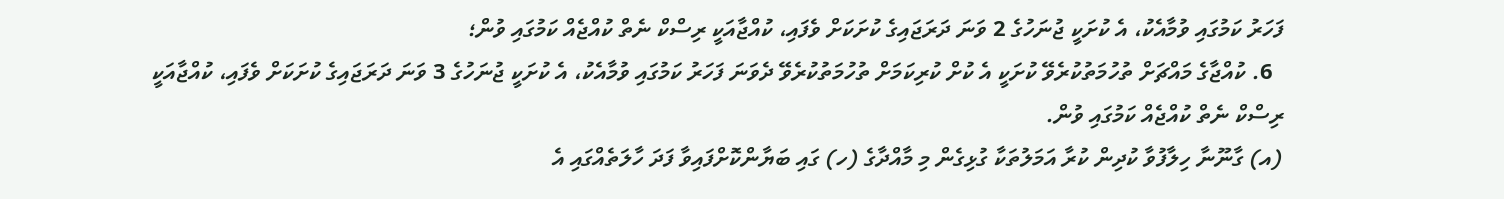ފަހަރު ކަމުގައި ވުމާއެކު، އެ ކުށަކީ ޖުނަހުގެ 2 ވަނަ ދަރަޖައިގެ ކުށަކަށް ވެފައި، ކުއްޖާއަކީ ރިސްކް ނެތް ކުއްޖެއް ކަމުގައި ވުން؛
  6. ކުއްޖާގެ މައްޗަށް ތުހުމަތުކުރެވޭ ކުށަކީ އެ ކުށް ކުރިކަމަށް ތުހުމަތުކުރެވޭ ދެވަނަ ފަހަރު ކަމުގައި ވުމާއެކު، އެ ކުށަކީ ޖުނަހުގެ 3 ވަނަ ދަރަޖައިގެ ކުށަކަށް ވެފައި، ކުއްޖާއަކީ ރިސްކް ނެތް ކުއްޖެއް ކަމުގައި ވުން.
(އ) ގާނޫނާ ހިލާފުވާ ކުދިން ކުރާ އަމަލުތަކާ ގުޅިގެން މި މާއްދާގެ (ހ) ގައި ބަޔާންކޮށްފައިވާ ފަދަ ހާލަތެއްގައި އެ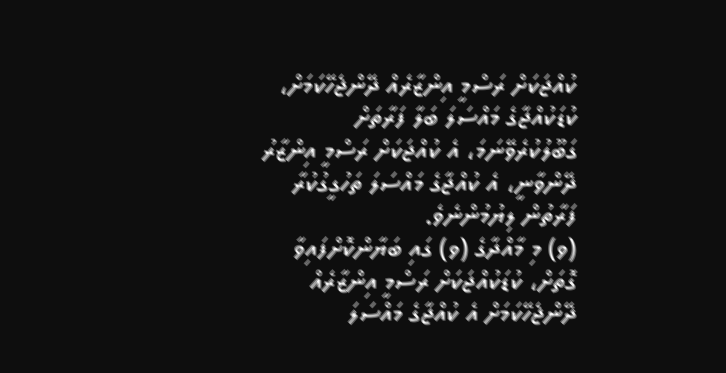ކުއްޖަކަށް ރަސްމީ އިންޒާރެއް ދޭންޖެހޭކަމަށް، ކުޑަކުއްޖާގެ މައްސަލަ ބަލާ ފަރާތަށް ގަބޫލުކުރެވޭނަމަ، އެ ކުއްޖަކަށް ރަސްމީ އިންޒާރު ދޭންވާނީ، އެ ކުއްޖާގެ މައްސަލަ ތަހުގީގުކުރާ ފަރާތުން ލިޔުމުންނެވެ.
(ވ) މި މާއްދާގެ (ވ) ގައި ބަޔާންކޮށްފައިވާ ގޮތަށް، ކުޑަކުއްޖަކަށް ރަސްމީ އިންޒާރެއް ދޭންޖެހޭކަމަށް އެ ކުއްޖާގެ މައްސަލަ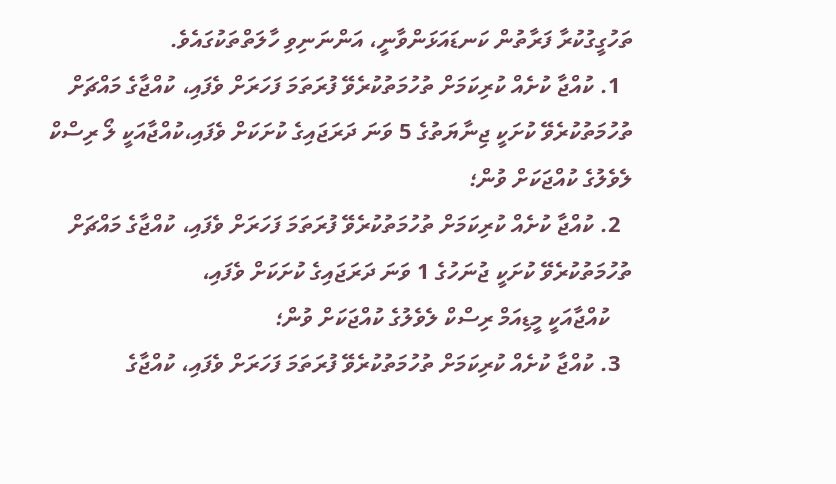ތަހުގީގުކުރާ ފަރާތުން ކަނޑައަޅަންވާނީ، އަންނަނިވި ހާލަތްތަކުގައެވެ.
  1. ކުއްޖާ ކުށެއް ކުރިކަމަށް ތުހުމަތުކުރެވޭ ފުރަތަމަ ފަހަރަށް ވެފައި، ކުއްޖާގެ މައްޗަށް ތުހުމަތުކުރެވޭ ކުށަކީ ޖިނާޔަތުގެ 5 ވަނަ ދަރަޖައިގެ ކުށަކަށް ވެފައި،ކުއްޖާއަކީ ލޯ ރިސްކް ލެވެލުގެ ކުއްޖަކަށް ވުން؛
  2. ކުއްޖާ ކުށެއް ކުރިކަމަށް ތުހުމަތުކުރެވޭ ފުރަތަމަ ފަހަރަށް ވެފައި، ކުއްޖާގެ މައްޗަށް ތުހުމަތުކުރެވޭ ކުށަކީ ޖުނަހުގެ 1 ވަނަ ދަރަޖައިގެ ކުށަކަށް ވެފައި،
    ކުއްޖާއަކީ މީޑިއަމް ރިސްކް ލެވެލުގެ ކުއްޖަކަށް ވުން؛
  3. ކުއްޖާ ކުށެއް ކުރިކަމަށް ތުހުމަތުކުރެވޭ ފުރަތަމަ ފަހަރަށް ވެފައި، ކުއްޖާގެ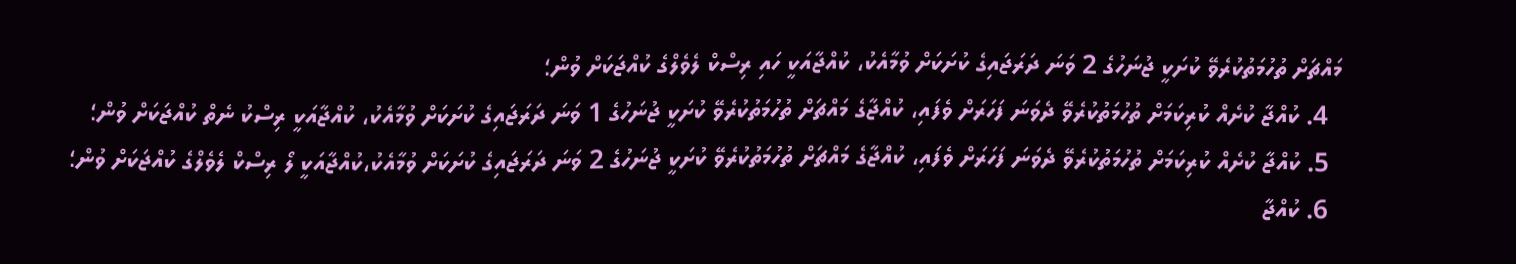މައްޗަށް ތުހުމަތުކުރެވޭ ކުށަކީ ޖުނަހުގެ 2 ވަނަ ދަރަޖައިގެ ކުށަކަށް ވުމާއެކު، ކުއްޖާއަކީ ހައި ރިސްކް ލެވެލްގެ ކުއްޖަކަށް ވުން؛
  4. ކުއްޖާ ކުށެއް ކުރިކަމަށް ތުހުމަތުކުރެވޭ ދެވަނަ ފަހަރަށް ވެފައި، ކުއްޖާގެ މައްޗަށް ތުހުމަތުކުރެވޭ ކުށަކީ ޖުނަހުގެ 1 ވަނަ ދަރަޖައިގެ ކުށަކަށް ވުމާއެކު، ކުއްޖާއަކީ ރިސްކު ނެތް ކުއްޖަކަށް ވުން؛
  5. ކުއްޖާ ކުށެއް ކުރިކަމަށް ތުހުމަތުކުރެވޭ ދެވަނަ ފަހަރަށް ވެފައި، ކުއްޖާގެ މައްޗަށް ތުހުމަތުކުރެވޭ ކުށަކީ ޖުނަހުގެ 2 ވަނަ ދަރަޖައިގެ ކުށަކަށް ވުމާއެކު،ކުއްޖާއަކީ ލޯ ރިސްކް ލެވެލްގެ ކުއްޖަކަށް ވުން؛
  6. ކުއްޖާ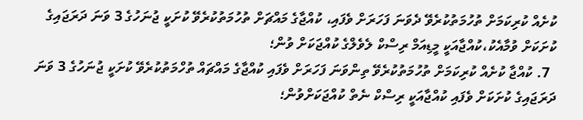ކުށެއް ކުރިކަމަށް ތުހުމަތުކުރެވޭ ދެވަނަ ފަހަރަށް ވެފައި، ކުއްޖާގެ މައްޗަށް ތުހުމަތުކުރެވޭ ކުށަކީ ޖުނަހުގެ 3 ވަނަ ދަރަޖައިގެ ކުށަކަށް ވުމާއެކު،ކުއްޖާއަކީ މީޑިއަމް ރިސްކް ލެވެލްގެ ކުއްޖަކަށް ވުން؛
  7. ކުއްޖާ ކުށެއް ކުރިކަމަށް ތުހުމަތުކުރެވޭ ތިންވަނަ ފަހަރަށް ވެފައި ކުއްޖާގެ މައްޗައް ތުހްމަތުކުރެވޭ ކުށަކީ ޖުނަހުގެ 3 ވަނަ ދަރަޖައިގެ ކުށަކަށް ވެފައި ކުއްޖާއަކީ ރިސްކް ނެތް ކުއްޖަކަށްވުން؛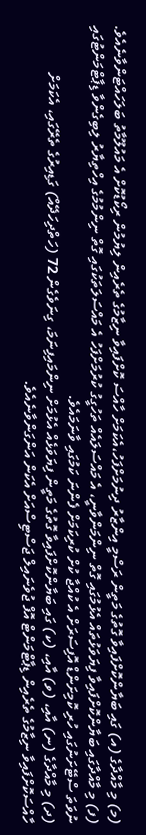(މ) މި މާއްދާގެ (އ) ގައި ބަޔާންކޮށްފައިވާ ގޮތުގެ މަތީން ރަސްމީ އިންޒާރު ދިނުމަށްފަހު،އެކަމަށް ހާއްސަ ކޮށްފައިވާ ނިޒާމުގެ ތެރެއިން ލިޔުމުން ރިކޯޑުކޮށް އެ މައުލޫމާތު ބަލަހައްޓަންވާނެއެވެ.
(ފ) މި މާއްދާގައި ބަޔާންކޮށްފައިވާ ފިޔަވަޅުތައް އެޅުމުގައި ގޮތް ނިންމަންވާނީ، އެ މައްސަލައެއް ތަހުގީގު ކުރުމަށްފަހު އެ މައްސަލަތަކުގައި ގޮތް ނިންމުމުގެ އިހްތިޔާރު ލިބިގެންވާ ޑިޕާޓްމަންޓުގައި ނުވަތަ ސްޓޭށަނުގައި ހުރި ކޮމިށަންޑް އޮފިސަރަށް އެ ކުއްޖާ ކުށް ކުރިކަމަށް ފެންނަ ކަމުގައި ވާނަމައެވެ.
(ދ) މި މާއްދާގެ (ނ) އާއި، (ވ) އާއި، (ކ) ގައި ބަޔާންކޮށްފައިވާ ގޮތުގެ މަތީން ފިޔަވަޅެއް އެޅުމަށް ނިންމައިފިނަމަ، ގިނަވެގެން 72 (ހަތްދިހަދޭއް) ގަޑިއިރުގެ ތެރޭގައި، އެކަމަށް ހާއްސަކޮށްފައިވާ ނިޒާމުގެ ތެރެއިން ޑިޕާޓްމަންޓް އޮފް ޖުވެނައިލް ޖަސްޓިސްއަށް އެކަން އަންގަންވާނެއެވެ.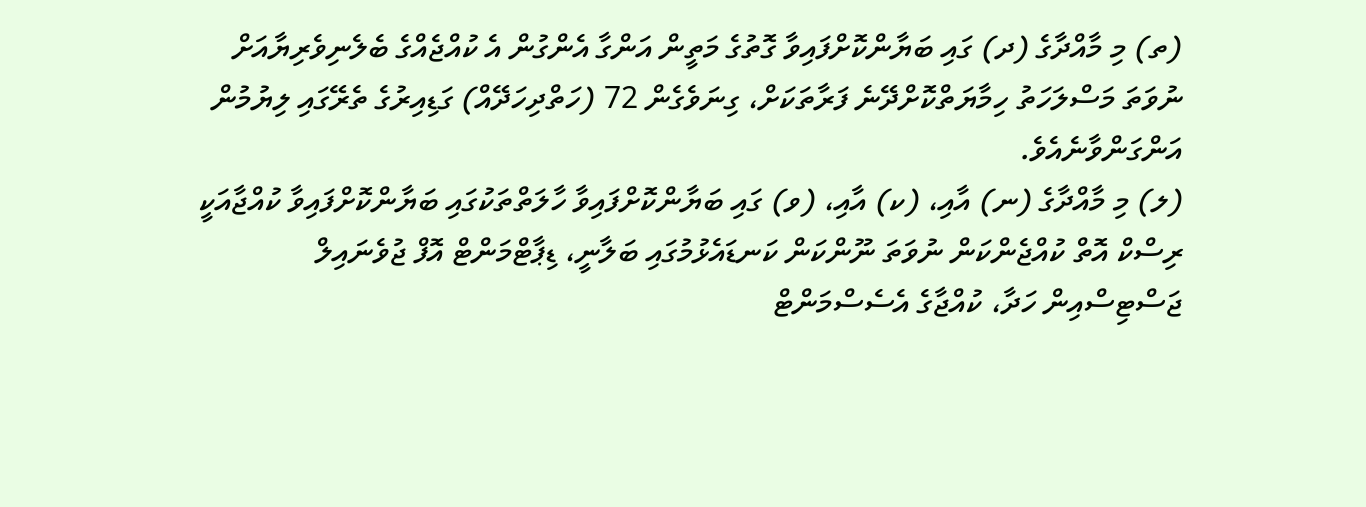(ތ) މި މާއްދާގެ (ދ) ގައި ބަޔާންކޮށްފައިވާ ގޮތުގެ މަތީން އަންގާ އެންގުން އެ ކުއްޖެއްގެ ބެލެނިވެރިޔާއަށް ނުވަތަ މަސްލަހަތު ހިމާޔަތްކޮށްދޭނެ ފަރާތަކަށް، ގިނަވެގެން 72 (ހަތްދިހަދޭއް) ގަޑިއިރުގެ ތެރޭގައި ލިޔުމުން އަންގަންވާނެއެވެ.
(ލ) މި މާއްދާގެ (ނ) އާއި، (ކ) އާއި، (ވ) ގައި ބަޔާންކޮށްފައިވާ ހާލަތްތަކުގައި ބަޔާންކޮށްފައިވާ ކުއްޖާއަކީ ރިސްކް އޮތް ކުއްޖެންކަން ނުވަތަ ނޫންކަން ކަނޑައެޅުމުގައި ބަލާނީ، ޑިޕާޓްމަންޓް އޮފް ޖުވެނައިލް ޖަސްޓިސްއިން ހަދާ، ކުއްޖާގެ އެސެސްމަންޓް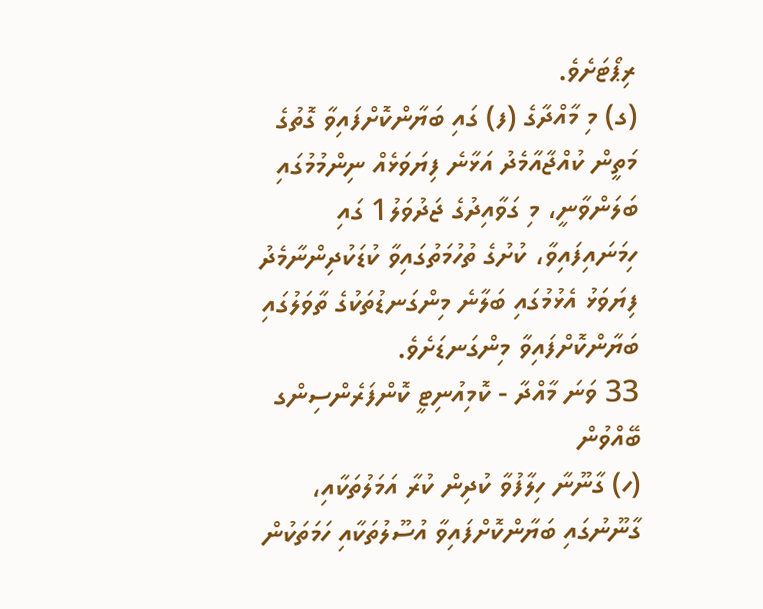ރިޕޯޓަށެވެ.
(ގ) މި މާއްދާގެ (ފ) ގައި ބަޔާންކޮށްފައިވާ ގޮތުގެ މަތީން ކުއްޖާއާމެދު އަޅާނެ ފިޔަވަޅެއް ނިންމުމުގައި ބަލަންވާނީ، މި ގަވާއިދުގެ ޖަދުވަލު1 ގައި ހިމަނައިފައިވާ، ކުށުގެ ތުހުމަތުގައިވާ ކުޑަކުދިންނާމެދު ފިޔަވަޅު އެޅުމުގައި ބަލާނެ މިންގަނޑުތަކުގެ ތާވަލުގައި ބަޔާންކޮށްފައިވާ މިންގަނޑަށެވެ.
33 ވަނަ މާއްދާ - ކޮމިއުނިޓީ ކޮންފަރެންސިންގ ބޭއްވުން
(ހ) ގާނޫނާ ހިލާފުވާ ކުދިން ކުރާ އަމަލުތަކާއި، ގާނޫނުގައި ބަޔާންކޮށްފައިވާ އުސޫލުތަކާއި ހަމަތަކުން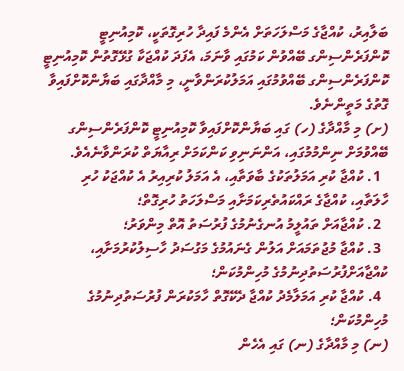ބަލާއިރު، ކުއްޖާގެ މަސްލަހަތަށް އެންމެ ފައިދާ ހުރިގޮތަކީ، ކޮމިއުނިޓީ ކޮންފަރެންސިންގ ބޭއްވުން ކަމުގައި ވާނަމަ، އެފަދަ ކުއްޖަކާ ގުޅޭގޮތުން ކޮމިއުނިޓީ ކޮންފަރެންސިންގ ބޭއްވުމުގައި އަމަލުކުރަންވާނީ، މި މާއްދާގައި ބަޔާންކޮށްފައިވާ ގޮތުގެ މަތީންނެވެ.
(ށ) މި މާއްދާގެ (ހ) ގައި ބަޔާންކޮށްފައިވާ ކޮމިއުނިޓީ ކޮންފަރެންސިންގ ބޭއްވުމަށް ނިންމުމުގައި، އަންނަނިވި ކަންކަމަށް ރިއާޔަތް ކުރަންވާނެއެވެ.
  1. ކުއްޖާ ކުރި އަމަލުތަކުގެ ބާވަތާއި، އެ އަމަލު ކުރިއިރު އެ ކުއްޖަކު ހުރި ހާލަތާއި، ކުއްޖާގެ ރައްކައުތެރިކަމަށާއި މަސްލަހަތު ހުރިގޮތް؛
  2. ކުއްޖާއަށް ތައުލީމު އުނގެނުމުގެ ފުރުސަތު އޮތް މިންވަރު؛
  3. ކުއްޖާ މުޖުތަމައަށް އަލުން ގެނައުމުގެ މަގުސަދު ހާސިލުކުރުމަށާއި، ކުއްޖާއަށްފުރުސަތުދިނުމުގެ މުހިންމުކަން؛
  4. ކުއްޖާ ކުރި އަމަލާމެދު ކުއްޖާ ދެކޭގޮތް ހާމަކުރަން ފުރުސަތުދިނުމުގެ މުހިންމުކަން؛
(ނ) މި މާއްދާގެ (ނ) ގައި އެހެން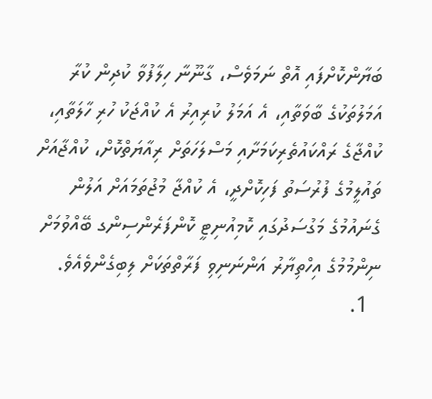ބަޔާންކޮށްފައި އޮތް ނަމަވެސް، ގާނޫނާ ހިލާފުވާ ކުދިން ކުރާ އަމަލުތަކުގެ ބާވަތާއި، އެ އަމަލު ކުރިއިރު އެ ކުއްޖަކު ހުރި ހާލަތާއި، ކުއްޖާގެ ރައްކައުތެރިކަމަށާއި މަސްލަހަތަށް ރިއާޔަތްކޮށް، ކުއްޖާއަށް ތައުލީމުގެ ފުރުސަތު ފަހިކޮށްދީ، އެ ކުއްޖާ މުޖުތަމައަށް އަލުން ގެނައުމުގެ މަގުސަދުގައި ކޮމިއުނިޓީ ކޮންފަރެންސިންގ ބޭއްވުމަށް ނިންމުމުގެ އިހްތިޔާރު އަންނަނިވި ފަރާތްތަކަށް ލިބިގެންވެއެވެ.
  1.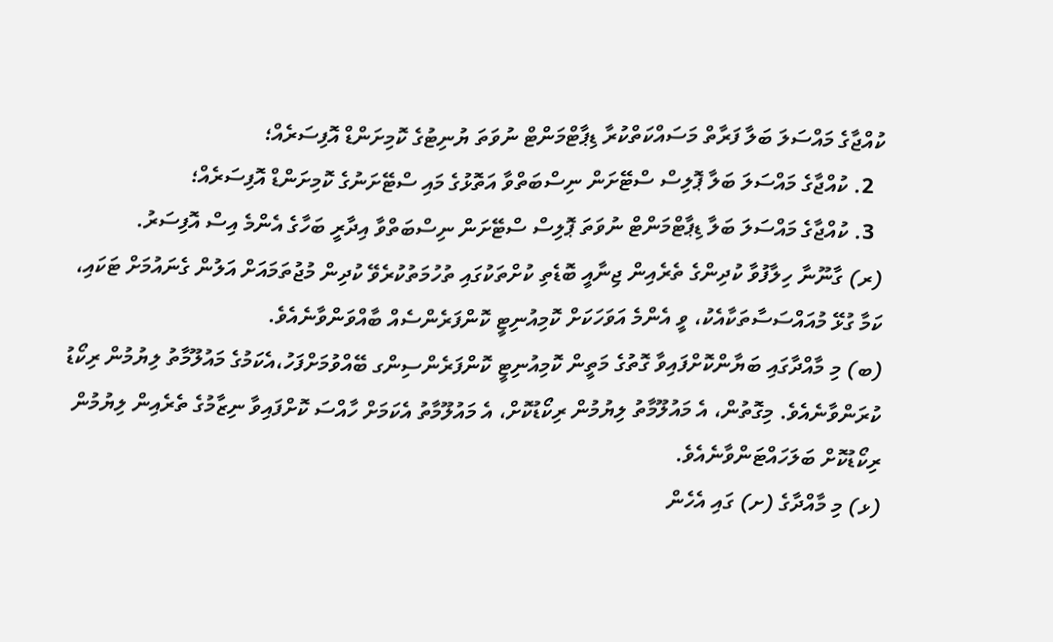ކުއްޖާގެ މައްސަލަ ބަލާ ފަރާތް މަސައްކަތްކުރާ ޑިޕާޓްމަންޓް ނުވަތަ ޔުނިޓުގެ ކޮމިށަންޑް އޮފިސަރެއް؛
  2. ކުއްޖާގެ މައްސަލަ ބަލާ ޕޮލިސް ސްޓޭށަން ނިސްބަތްވާ އަތޮޅުގެ މައި ސްޓޭށަނުގެ ކޮމިށަންޑް އޮފިސަރެއް؛
  3. ކުއްޖާގެ މައްސަލަ ބަލާ ޑިޕާޓްމަންޓް ނުވަތަ ޕޮލިސް ސްޓޭށަން ނިސްބަތްވާ އިދާރީ ބަހާގެ އެންމެ އިސް އޮފިސަރު.
(ރ) ގާނޫނާ ހިލާފުވާ ކުދިންގެ ތެރެއިން ޖިނާއީ ބޮޑެތި ކުށްތަކުގައި ތުހުމަތުކުރެވޭ ކުދިން މުޖުތަމައަށް އަލުން ގެނައުމަށް ޓަކައި، ކަމާ ގުޅޭ މުއައްސަސާތަކާއެކު، ވީ އެންމެ އަވަހަކަށް ކޮމިއުނިޓީ ކޮންފަރެންސެއް ބާއްވަންވާނެއެވެ.
(ބ) މި މާއްދާގައި ބަޔާންކޮށްފައިވާ ގޮތުގެ މަތީން ކޮމިއުނިޓީ ކޮންފަރެންސިންގ ބޭއްވުމަށްފަހު،އެކަމުގެ މައުލޫމާތު ލިޔުމުން ރިކޯޑު ކުރަންވާނެއެވެ. މިގޮތުން، އެ މައުލޫމާތު ލިޔުމުން ރިކޯޑުކޮށް، އެ މައުލޫމާތު އެކަމަށް ހާއްސަ ކޮށްފައިވާ ނިޒާމުގެ ތެރެއިން ލިޔުމުން ރިކޯޑުކޮށް ބަލަހައްޓަންވާނެއެވެ.
(ޅ) މި މާއްދާގެ (ށ) ގައި އެހެން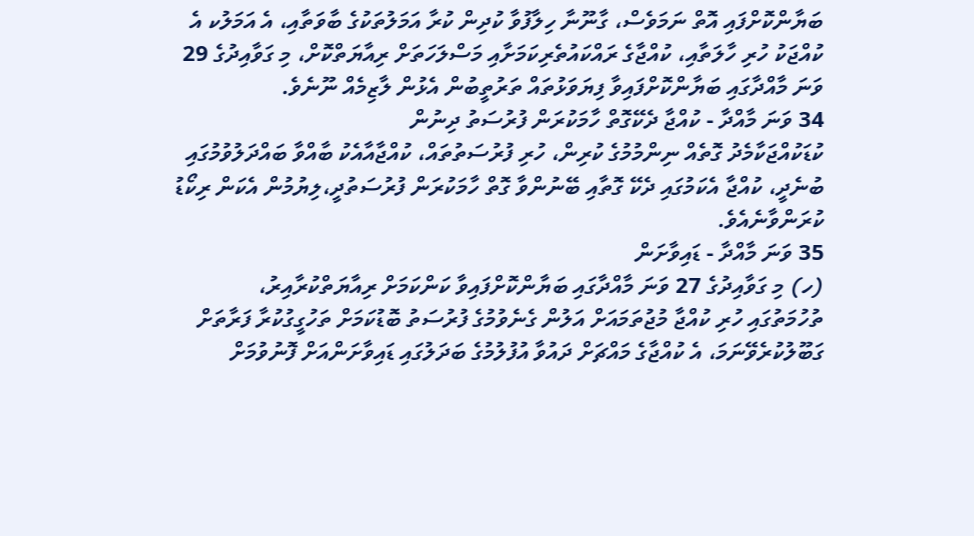ބަޔާންކޮށްފައި އޮތް ނަމަވެސް، ގާނޫނާ ހިލާފުވާ ކުދިން ކުރާ އަމަލުތަކުގެ ބާވަތާއި، އެ އަމަލުކ އެ ކުއްޖަކު ހުރި ހާލަތާއި، ކުއްޖާގެ ރައްކައުތެރިކަމަށާއި މަސްލަހަތަށް ރިއާޔަތްކޮށް، މި ގަވާއިދުގެ 29 ވަނަ މާއްދާގައި ބަޔާންކޮށްފައިވާ ފިޔަވަޅުތައް ތަރުތީބުން އެޅުން ލާޒިމެއް ނޫނެވެ.
34 ވަނަ މާއްދާ - ކުއްޖާ ދެކޭގޮތް ހާމަކުރަން ފުރުސަތު ދިނުން
ކުޑަކުއްޖަކާމެދު ގޮތެއް ނިންމުމުގެ ކުރިން، ހުރި ފުރުސަތުތައް، ކުއްޖާއާއެކު ބާއްވާ ބައްދަލުވުމުގައި ބުނެދީ، ކުއްޖާ އެކަމުގައި ދެކޭ ގޮތާއި ބޭނުންވާ ގޮތް ހާމަކުރަން ފުރުސަތުދީ،ލިޔުމުން އެކަން ރިކޯޑު ކުރަންވާނެއެވެ.
35 ވަނަ މާއްދާ - ޑައިވާށަން
(ހ) މި ގަވާއިދުގެ 27 ވަނަ މާއްދާގައި ބަޔާންކޮށްފައިވާ ކަންކަމަށް ރިއާޔަތްކުރާއިރު،
ތުހުމަތުގައި ހުރި ކުއްޖާ މުޖުތަމައަށް އަލުން ގެނެވުމުގެ ފުރުސަތު ބޮޑުކަމަށް ތަހުގީގުކުރާ ފަރާތަށް ގަބޫލުކުރެވޭނަމަ، އެ ކުއްޖާގެ މައްޗަށް ދައުވާ އުފުލުމުގެ ބަދަލުގައި ޑައިވާށަންއަށް ފޮނުވުމަށް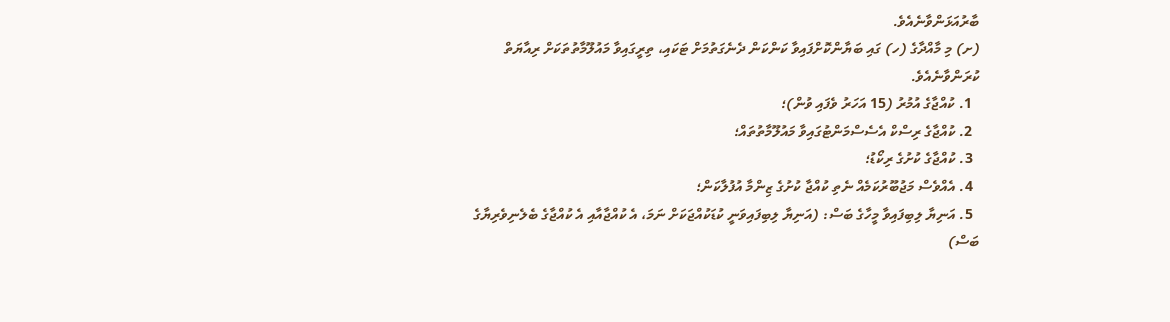ބާރުއަޅަންވާނެއެވެ.
(ށ) މި މާއްދާގެ (ހ) ގައި ބަޔާންކޮށްފައިވާ ކަންކަން ދެނެގަތުމަށް ޓަކައި، ތިރީގައިވާ މައުލޫމާތުތަކަށް ރިއާޔަތް ކުރަންވާނެއެވެ.
  1. ކުއްޖާގެ އުމުރު (15 އަހަރު ވެފައި ވުން)؛
  2. ކުއްޖާގެ ރިސްކް އެސެސްމަންޓުގައިވާ މައުލޫމާތުތައް؛
  3. ކުއްޖާގެ ކުށުގެ ރިކޯޑު؛
  4. އެއްވެސް މަޖުބޫރުކަމެއް ނެތި ކުއްޖާ ކުށުގެ ޒިންމާ އުފުލާކަން؛
  5. އަނިޔާ ލިބިފައިވާ މީހާގެ ބަސް: (އަނިޔާ ލިބިފައިވަނީ ކުޑަކުއްޖަކަށް ނަމަ، އެ ކުއްޖާއާއި އެ ކުއްޖާގެ ބެލެނިވެރިޔާގެ ބަސް)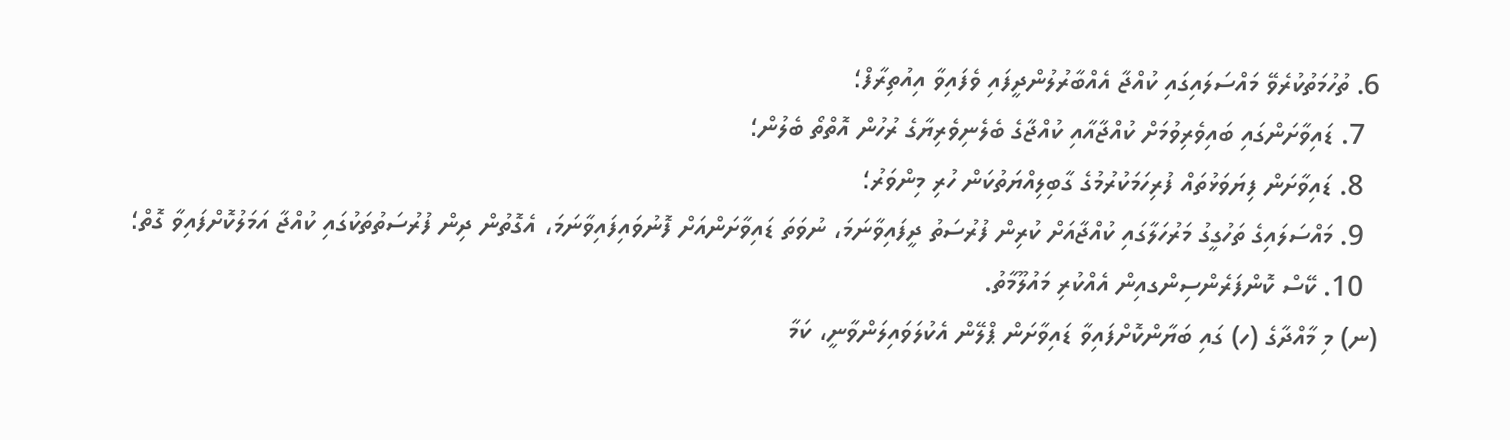6. ތުހުމަތުކުރެވޭ މައްސަލައިގައި ކުއްޖާ އެއްބާރުލުންދީފައި ވެފައިވާ އިއުތިރާފް؛
  7. ޑައިވާށަންގައި ބައިވެރިވުމަށް ކުއްޖާއާއި ކުއްޖާގެ ބެލެނިވެރިޔާގެ ރުހުން އޮތްތޯ ބެލުން؛
  8. ޑައިވާށަން ފިޔަވަޅުތައް ފުރިހަމަކުރުމުގެ ގާބިލިއްޔަތުކަން ހުރި މިންވަރު؛
  9. މައްސަލައިގެ ތަހުގީގު މަރުހަލާގައި ކުއްޖާއަށް ކުރިން ފުރުސަތު ދީފައިވާނަމަ، ނުވަތަ ޑައިވާށަންއަށް ފޮނުވައިފައިވާނަމަ، އެގޮތުން ދިން ފުރުސަތުތަކުގައި ކުއްޖާ އަމަލުކޮށްފައިވާ ގޮތް؛
  10. ކޭސް ކޮންފަރެންސިންގއިން އެއްކުރި މައުލޫމާތު.
(ނ) މި މާއްދާގެ (ހ) ގައި ބަޔާންކޮށްފައިވާ ޑައިވާށަން ޕްލޭން އެކުލަވައިލަންވާނީ، ކަމާ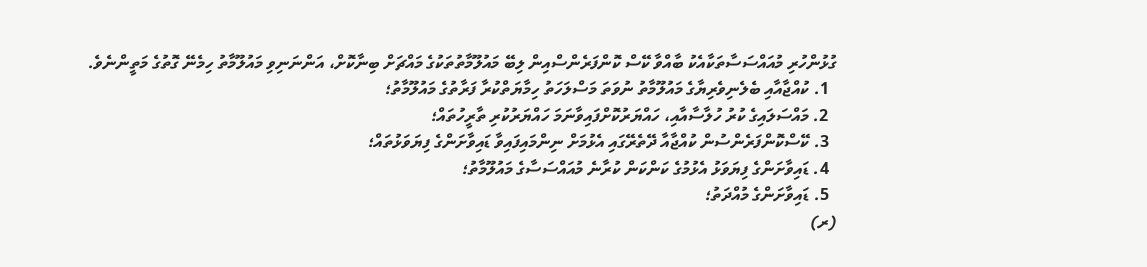ގުޅުންހުރި މުއައްސަސާތަކާއެކު ބާއްވާ ކޭސް ކޮންފަރެންސްއިން ލިބޭ މައުލޫމާތުތަކުގެ މައްޗަށް ބިނާކޮށް، އަންނަނިވި މައުލޫމާތު ހިމެނޭ ގޮތުގެ މަތީންނެވެ.
  1. ކުއްޖާއާއި ބެލެނިވެރިޔާގެ މައުލޫމާތު ނުވަތަ މަސްލަހަތު ހިމާޔަތްކުރާ ފަރާތުގެ މައުލޫމާތު؛
  2. މައްސަލައިގެ ކުރު ހުލާސާއާއި، ހައްޔަރުކޮށްފައިވާނަމަ ހައްޔަރުކުރި ތާރީހުތައް؛
  3. ކޭސްކޮންފަރެންސުން ކުއްޖާއާ ދޭތެރޭގައި އެޅުމަށް ނިންމައިފައިވާ ޑައިވާށަންގެ ފިޔަވަޅުތައް؛
  4. ޑައިވާށަންގެ ފިޔަވަޅު އެޅުމުގެ ކަންކަން ކުރާނެ މުއައްސަސާގެ މައުލޫމާތު؛
  5. ޑައިވާށަންގެ މުއްދަތު؛
(ރ)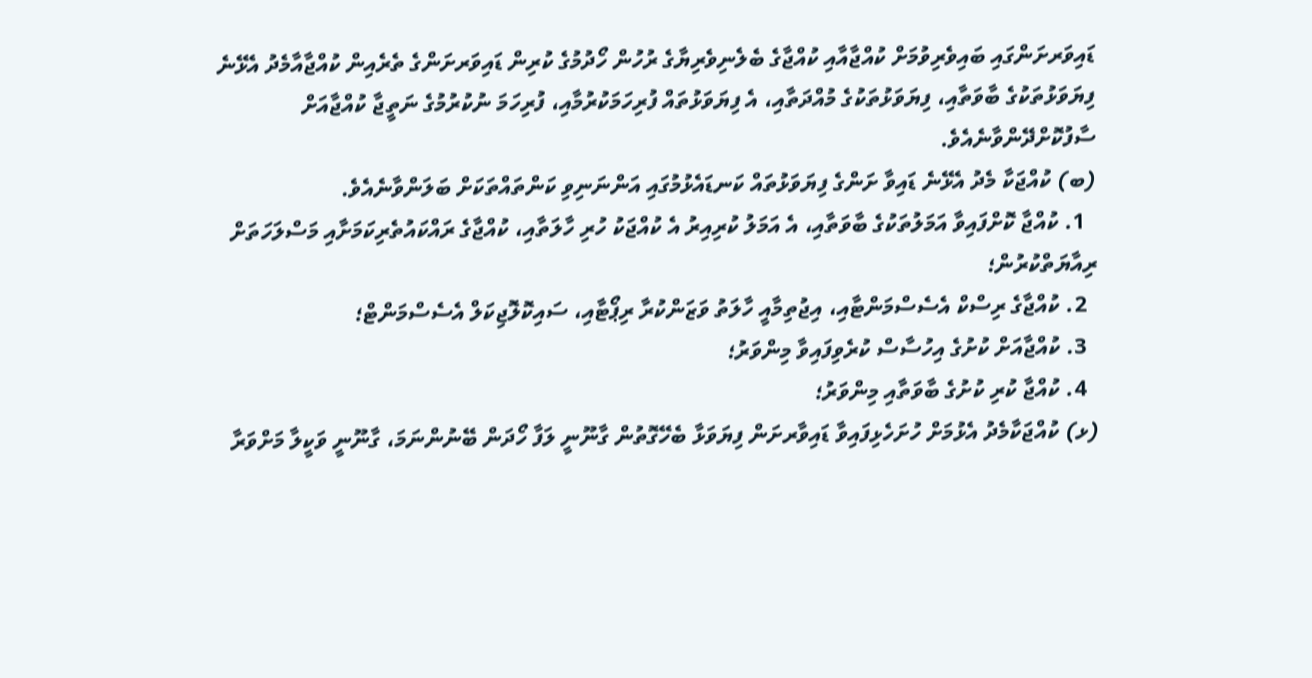ޑައިވަރށަންގައި ބައިވެރިވުމަށް ކުއްޖާއާއި ކުއްޖާގެ ބެލެނިވެރިޔާގެ ރުހުން ހޯދުމުގެ ކުރިން ޑައިވަރށަންގެ ތެރެއިން ކުއްޖާއާމެދު އެޅޭނެ ފިޔަވަޅުތަކުގެ ބާވަތާއި، ފިޔަވަޅުތަކުގެ މުއްދަތާއި، އެ ފިޔަވަޅުތައް ފުރިހަމަކުރުމާއި، ފުރިހަމަ ނުކުރުމުގެ ނަތީޖާ ކުއްޖާއަށް ސާފުކޮށްދޭންވާނެއެވެ.
(ބ) ކުއްޖަކާ މެދު އެޅޭނެ ޑައިވާ ށަންގެ ފިޔަވަޅުތައް ކަނޑައެޅުމުގައި އަންނަނިވި ކަންތައްތަކަށް ބަލަންވާނެއެވެ.
  1. ކުއްޖާ ކޮށްފައިވާ އަމަލުތަކުގެ ބާވަތާއި، އެ އަމަލު ކުރިއިރު އެ ކުއްޖަކު ހުރި ހާލަތާއި، ކުއްޖާގެ ރައްކައުތެރިކަމަށާއި މަސްލަހަތަށް ރިއާޔަތްކުރުން؛
  2. ކުއްޖާގެ ރިސްކް އެސެސްމަންޓާއި، އިޖުތިމާއީ ހާލަތު ވަޒަންކުރާ ރިޕޯޓާއި، ސައިކޮލޮޖިކަލް އެސެސްމަންޓް؛
  3. ކުއްޖާއަށް ކުށުގެ އިހުސާސް ކުރެވިފައިވާ މިންވަރު؛
  4. ކުއްޖާ ކުރި ކުށުގެ ބާވަތާއި މިންވަރު؛
(ޅ) ކުއްޖަކާމެދު އެޅުމަށް ހުށަހެޅިފައިވާ ޑައިވާރށަން ފިޔަވަޅާ ބެހޭގޮތުން ގާނޫނީ ލަފާ ހޯދަން ބޭނުންނަމަ، ގާނޫނީ ވަކީލާ މަށްވަރާ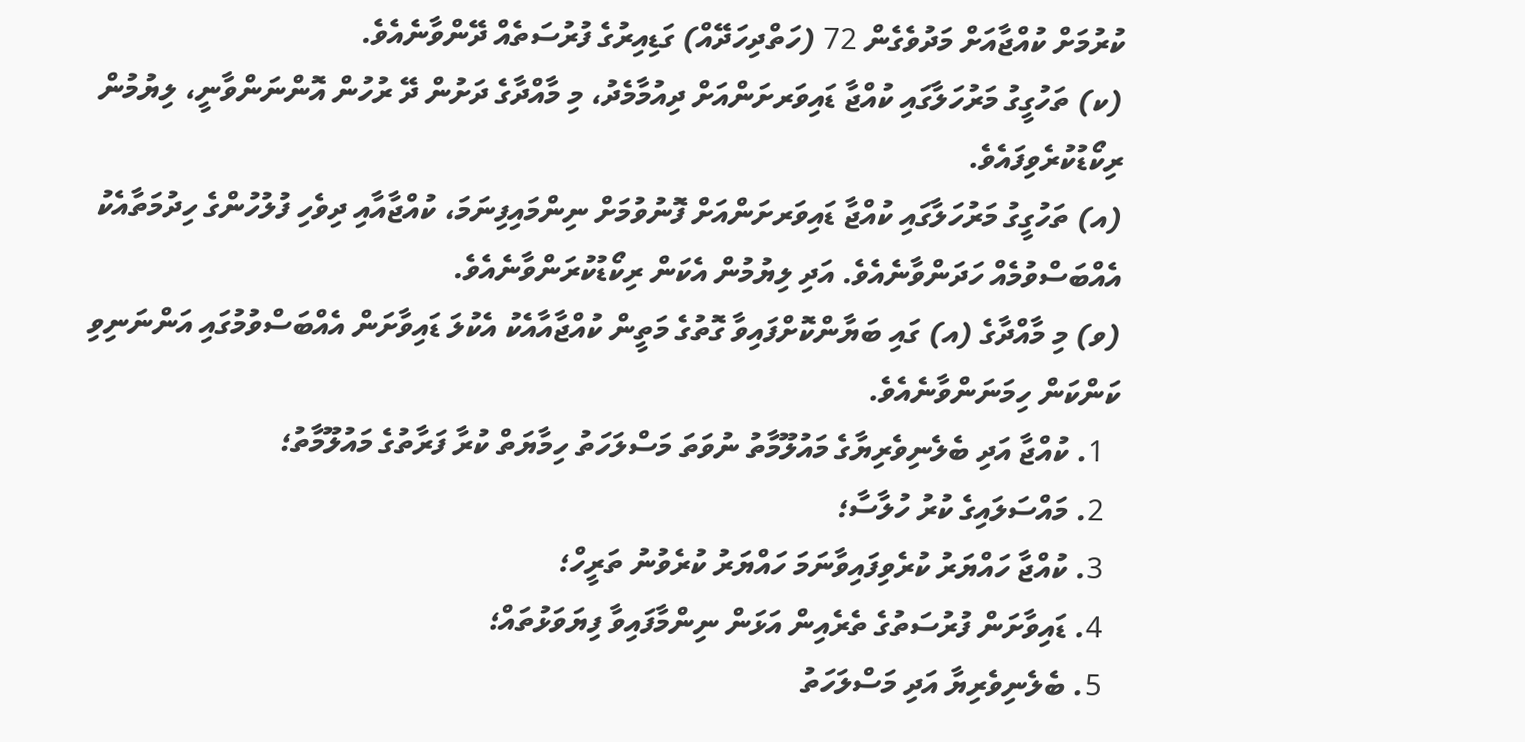ކުރުމަށް ކުއްޖާއަށް މަދުވެގެން 72 (ހަތްދިހަދޭއް) ގަޑިއިރުގެ ފުރުސަތެއް ދޭންވާނެއެވެ.
(ކ) ތަހުގީގު މަރުހަލާގައި ކުއްޖާ ޑައިވަރށަންއަށް ދިއުމާމެދު، މި މާއްދާގެ ދަށުން ދޭ ރުހުން އޮންނަންވާނީ، ލިޔުމުން ރިކޯޑުކުރެވިފައެވެ.
(އ) ތަހުގީގު މަރުހަލާގައި ކުއްޖާ ޑައިވަރށަންއަށް ފޮނުވުމަށް ނިންމައިފިނަމަ، ކުއްޖާއާއި ދިވެހި ފުލުހުންގެ ހިދުމަތާއެކު އެއްބަސްވުމެއް ހަދަންވާނެއެވެ. އަދި ލިޔުމުން އެކަން ރިކޯޑުކުރަންވާނެއެވެ.
(ވ) މި މާއްދާގެ (އ) ގައި ބަޔާންކޮށްފައިވާ ގޮތުގެ މަތީން ކުއްޖާއާއެކު އެކުލަ ޑައިވާށަން އެއްބަސްވުމުގައި އަންނަނިވި ކަންކަން ހިމަނަންވާނެއެވެ.
  1. ކުއްޖާ އަދި ބެލެނިވެރިޔާގެ މައުލޫމާތު ނުވަތަ މަސްލަހަތު ހިމާޔަތް ކުރާ ފަރާތުގެ މައުލޫމާތު؛
  2. މައްސަލައިގެ ކުރު ހުލާސާ؛
  3. ކުއްޖާ ހައްޔަރު ކުރެވިފައިވާނަމަ ހައްޔަރު ކުރެވުނު ތަރީހް؛
  4. ޑައިވާށަން ފުރުސަތުގެ ތެރެއިން އަޅަން ނިންމާފައިވާ ފިޔަވަޅުތައް؛
  5. ބެލެނިވެރިޔާ އަދި މަސްލަހަތު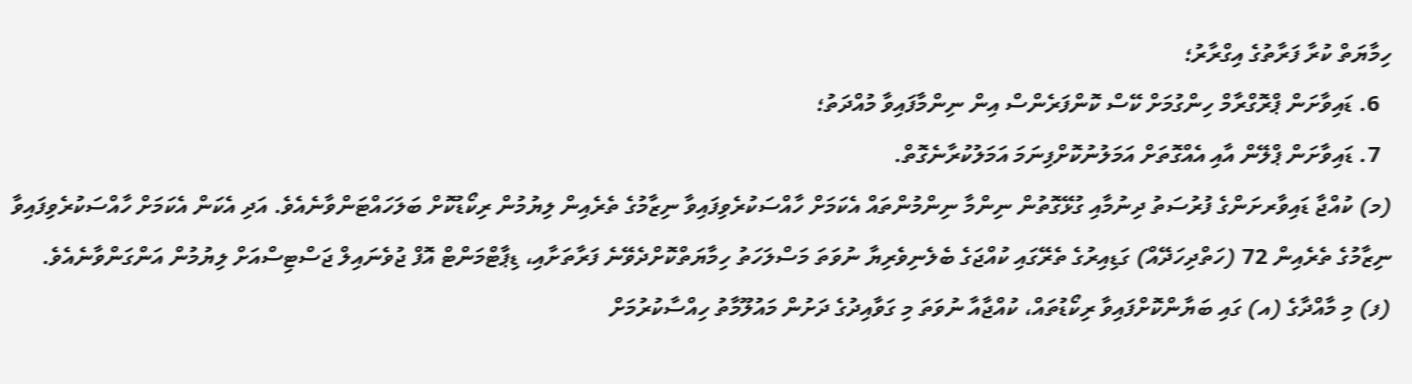ހިމާޔަތް ކުރާ ފަރާތުގެ އިގްރާރު؛
  6. ޑައިވާށަން ޕްރޮގްރާމް ހިންގުމަށް ކޭސް ކޮންފަރެންސް އިން ނިންމާފައިވާ މުއްދަތު؛
  7. ޑައިވާށަން ޕްލޭން އާއި އެއްގޮތަށް އަމަލުނުކޮށްފިނަމަ އަމަލުކުރާނެގޮތް.
(މ) ކުއްޖާ ޑައިވާރށަންގެ ފުރުސަތު ދިނުމާއި ގުޅޭގޮތުން ނިންމާ ނިންމުންތައް އެކަމަށް ހާއްސަކުރެވިފައިވާ ނިޒާމުގެ ތެރެއިން ލިޔުމުން ރިކޯޑުކޮށް ބަލަހައްޓަންވާނެއެވެ. އަދި އެކަން އެކަމަށް ހާއްސަކުރެވިފައިވާ ނިޒާމުގެ ތެރެއިން 72 (ހަތްދިހަދޭއް) ގަޑިއިރުގެ ތެރޭގައި ކުއްޖަގެ ބެލެނިވެރިޔާ ނުވަތަ މަސްލަހަތު ހިމާޔަތްކޮށްދެވޭނެ ފަރާތަށާއި، ޑިޕާޓްމަންޓް އޮފް ޖުވެނައިލް ޖަސްޓިސްއަށް ލިޔުމުން އަންގަންވާނެއެވެ.
(ފ) މި މާއްދާގެ (އ) ގައި ބަޔާންކޮށްފައިވާ ރިކޯޑުތައް، ކުއްޖާއާ ނުވަތަ މި ގަވާއިދުގެ ދަށުން މައުލޫމާތު ހިއްސާކުރުމަށް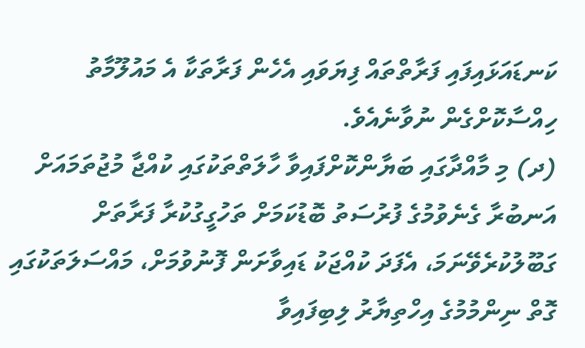ކަނޑައަޅައިފައި ފަރާތްތައް ފިޔަވައި އެހެން ފަރާތަކާ އެ މައުލޫމާތު ހިއްސާކޮށްގެން ނުވާނެއެވެ.
(ދ) މި މާއްދާގައި ބަޔާންކޮށްފައިވާ ހާލަތްތަކުގައި ކުއްޖާ މުޖުތަމައަށް އަނބުރާ ގެނެވުމުގެ ފުރުސަތު ބޮޑުކަމަށް ތަހުގީގުކުރާ ފަރާތަށް ގަބޫލުކުރެވޭނަމަ، އެފަދަ ކުއްޖަކު ޑައިވާށަން ފޮނުވުމަށް، މައްސަލަތަކުގައި ގޮތް ނިންމުމުގެ އިހްތިޔާރު ލިބިފައިވާ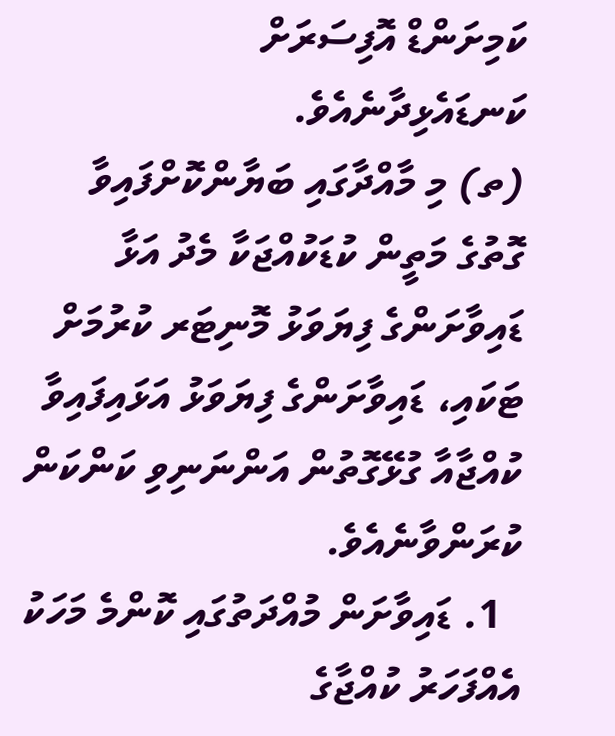ކަމިށަންޑް އޮފިސަރަށް ކަނޑައެޅިދާނެއެވެ.
(ތ) މި މާއްދާގައި ބަޔާންކޮށްފައިވާ ގޮތުގެ މަތީން ކުޑަކުއްޖަކާ މެދު އަޅާ ޑައިވާށަންގެ ފިޔަވަޅު މޮނިޓަރ ކުރުމަށް ޓަކައި، ޑައިވާށަންގެ ފިޔަވަޅު އަޅައިފައިވާ ކުއްޖާއާ ގުޅޭގޮތުން އަންނަނިވި ކަންކަން ކުރަންވާނެއެވެ.
  1. ޑައިވާށަން މުއްދަތުގައި ކޮންމެ މަހަކު އެއްފަހަރު ކުއްޖާގެ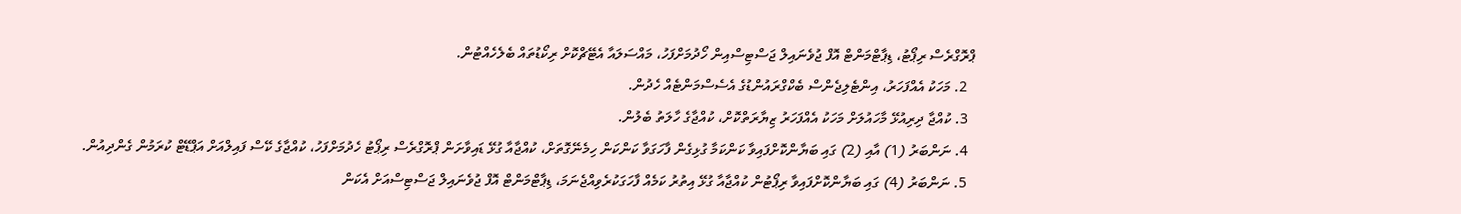ޕްރޮގްރެސް ރިޕޯޓު، ޑިޕާޓްމަންޓް އޮފް ޖުވެނައިލް ޖަސްޓިސްއިން ހޯދުމަށްފަހު، މައްސަލައާ އެޓޭޗްކޮށް ރިކޯޑުތައް ބެލެހެއްޓުން.
  2. މަހަކު އެއްފަހަރު، އިންޓެލިޖެންސް ބެކްގްރައުންޑުގެ އެސެސްމަންޓެއް ހެދުން.
  3. ކުއްޖާ ދިރިއުޅޭ މާހައުލަށް މަހަކު އެއްފަހަރު ޒިޔާރަތްކޮށް، ކުއްޖާގެ ހާލަތު ބެލުން.
  4. ނަންބަރު (1) އާއި (2) ގައި ބަޔާންކޮށްފައިވާ ކަންކަމާ ގުޅިގެން ފާހަގަވާ ކަންކަން ހިމެނޭގޮތަށް، ކުއްޖާއާ ގުޅޭ ޑައިވާށަން ޕްރޮގްރެސް ރިޕޯޓު ހެދުމަށްފަހު، ކުއްޖާގެ ކޭސް ފައިލްއަށް އަޕްޑޭޓް ކުރަމުން ގެންދިއުން.
  5. ނަންބަރު (4) ގައި ބަޔާންކޮށްފައިވާ ރިޕޯޓުން ކުއްޖާއާ ގުޅޭ އިތުރު ކަމެއް ފާހަގަކުރެވިއްޖެނަމަ، ޑިޕާޓްމަންޓް އޮފް ޖުވެނައިލް ޖަސްޓިސްއަށް އެކަން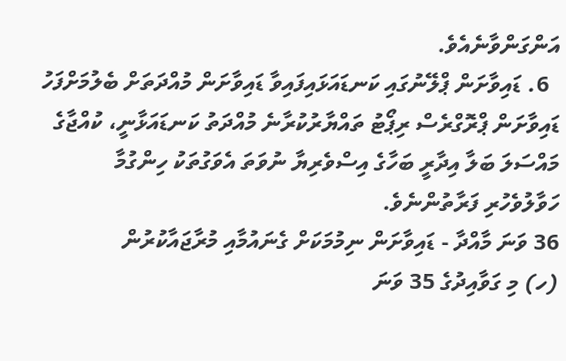އަންގަންވާނެއެވެ.
  6. ޑައިވާށަން ޕްލޭނުގައި ކަނޑައަޅައިފައިވާ ޑައިވާށަން މުއްދަތަށް ބެލުމަށްފަހު ޑައިވާށަން ޕްރޮގްރެސް ރިޕޯޓު ތައްޔާރުކުރާނެ މުއްދަތު ކަނޑައަޅާނީ، ކުއްޖާގެ މައްސަލަ ބަލާ އިދާރީ ބަހާގެ އިސްވެރިޔާ ނުވަތަ އެވަގުތަކު ހިންގުމާ ހަވާލުވެހުރި ފަރާތުންނެވެ.
36 ވަނަ މާއްދާ - ޑައިވާށަން ނިމުމަކަށް ގެނައުމާއި މުރާޖައާކުރުން
(ހ) މި ގަވާއިދުގެ 35 ވަނަ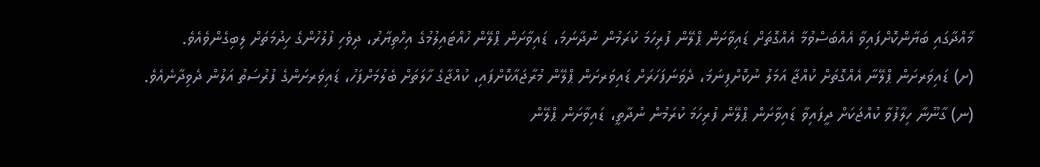މާއްދާގައި ބަޔާންކޮށްފައިވާ އެއްބަސްވުމާ އެއްގޮތަށް ޑައިވާށަން ޕްލޭން ފުރިހަމަ ކުރަމުން ނުދާނަމަ، ޑައިވާށަން ޕްލޭން ހުއްޓައިލުމުގެ އިހްތިޔާރު، ދިވެހި ފުލުހުންގެ ހިދުމަތަށް ލިބިގެންވެއެވެ.
(ށ) ޑައިވަރށަން ޕްލޭނާ އެއްގޮތަށް ކުއްޖާ އަމަލު ނުކޮށްފިނަމަ، ދެވަނަފަހަރަށް ޑައިވަރށަން ޕްލޭން މުރާޖައާކޮށްފައި، ކުއްޖާގެ ހާލަތަށް ބެލުމަށްފަހު، ޑައިވަރށަންގެ ފުރުސަތު އަލުން ދެވިދާނެއެވެ.
(ނ) ގާނޫނާ ހިލާފުވާ ކުއްޖަކަށް ދީފައިވާ ޑައިވާށަން ޕްލޭން ފުރިހަމަ ކުރަމުން ނުދާތީ، ޑައިވާށަން ޕްލޭން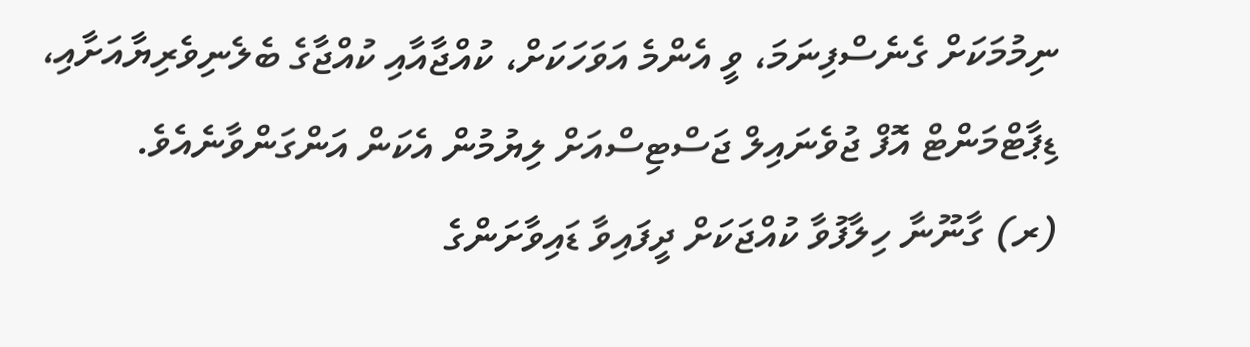ނިމުމަކަށް ގެނެސްފިނަމަ، ވީ އެންމެ އަވަހަކަށް، ކުއްޖާއާއި ކުއްޖާގެ ބެލެނިވެރިޔާއަށާއި، ޑިޕާޓްމަންޓް އޮފް ޖުވެނައިލް ޖަސްޓިސްއަށް ލިޔުމުން އެކަން އަންގަންވާނެއެވެ.
(ރ) ގާނޫނާ ހިލާފުވާ ކުއްޖަކަށް ދީފައިވާ ޑައިވާށަންގެ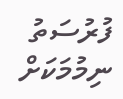ފުރުސަތު ނިމުމަކަށް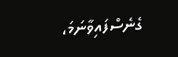ގެނެސްފައިވާނަމަ،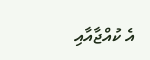އެ ކުއްޖާއާއި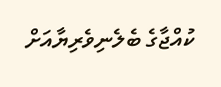ކުއްޖާގެ ބެލެނިވެރިޔާއަށް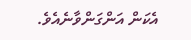އެކަން އަންގަންވާނެއެވެ.